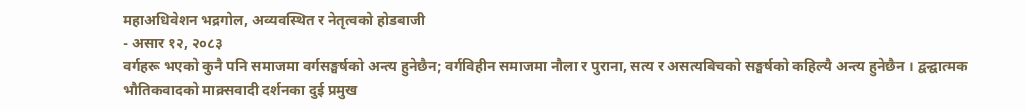महाअधिवेशन भद्रगोल, अव्यवस्थित र नेतृत्वको होडबाजी
- असार १२, २०८३
वर्गहरू भएको कुनै पनि समाजमा वर्गसङ्घर्षको अन्त्य हुनेछैन; वर्गविहीन समाजमा नौला र पुराना, सत्य र असत्यबिचको सङ्घर्षको कहिल्यै अन्त्य हुनेछैन । द्वन्द्वात्मक भौतिकवादको माक्र्सवादी दर्शनका दुई प्रमुख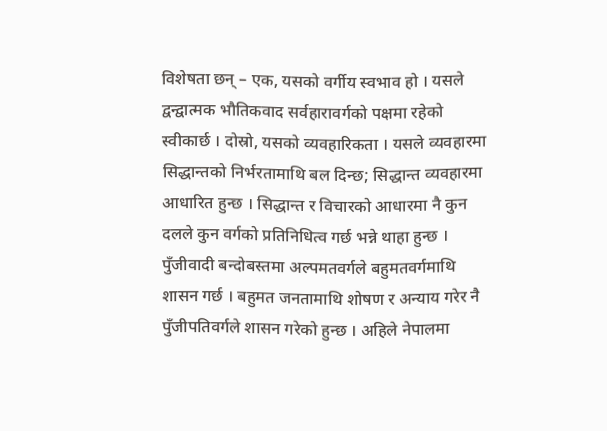विशेषता छन् – एक, यसको वर्गीय स्वभाव हो । यसले द्वन्द्वात्मक भौतिकवाद सर्वहारावर्गको पक्षमा रहेको स्वीकार्छ । दोस्रो, यसको व्यवहारिकता । यसले व्यवहारमा सिद्धान्तको निर्भरतामाथि बल दिन्छ; सिद्धान्त व्यवहारमा आधारित हुन्छ । सिद्धान्त र विचारको आधारमा नै कुन दलले कुन वर्गको प्रतिनिधित्व गर्छ भन्ने थाहा हुन्छ । पुँजीवादी बन्दोबस्तमा अल्पमतवर्गले बहुमतवर्गमाथि शासन गर्छ । बहुमत जनतामाथि शोषण र अन्याय गरेर नै पुँजीपतिवर्गले शासन गरेको हुन्छ । अहिले नेपालमा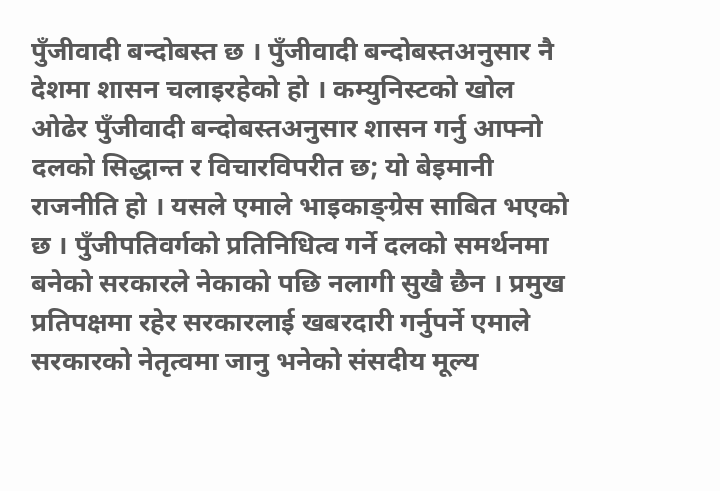पुँजीवादी बन्दोबस्त छ । पुँजीवादी बन्दोबस्तअनुसार नै देशमा शासन चलाइरहेको हो । कम्युनिस्टको खोल ओढेर पुँजीवादी बन्दोबस्तअनुसार शासन गर्नु आफ्नो दलको सिद्धान्त र विचारविपरीत छ; यो बेइमानी राजनीति हो । यसले एमाले भाइकाङ्ग्रेस साबित भएको छ । पुँजीपतिवर्गको प्रतिनिधित्व गर्ने दलको समर्थनमा बनेको सरकारले नेकाको पछि नलागी सुखै छैन । प्रमुख प्रतिपक्षमा रहेर सरकारलाई खबरदारी गर्नुपर्ने एमाले सरकारको नेतृत्वमा जानु भनेको संसदीय मूल्य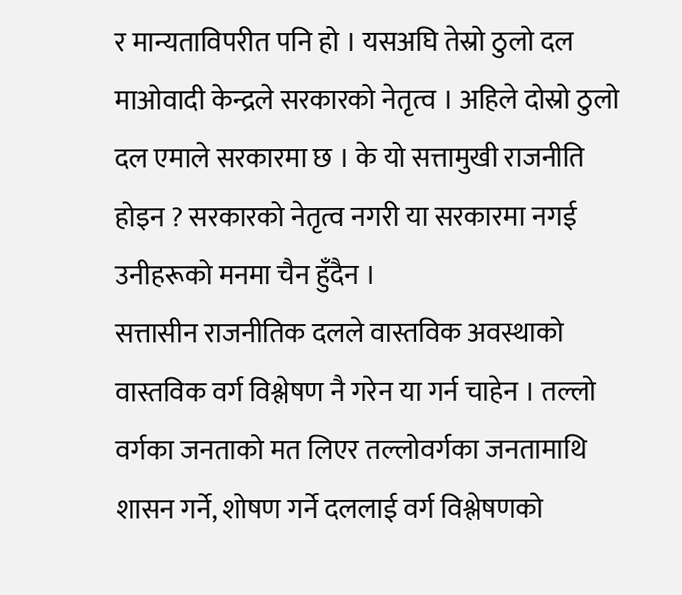र मान्यताविपरीत पनि हो । यसअघि तेस्रो ठुलो दल माओवादी केन्द्रले सरकारको नेतृत्व । अहिले दोस्रो ठुलो दल एमाले सरकारमा छ । के यो सत्तामुखी राजनीति होइन ? सरकारको नेतृत्व नगरी या सरकारमा नगई उनीहरूको मनमा चैन हुँदैन ।
सत्तासीन राजनीतिक दलले वास्तविक अवस्थाको वास्तविक वर्ग विश्लेषण नै गरेन या गर्न चाहेन । तल्लो वर्गका जनताको मत लिएर तल्लोवर्गका जनतामाथि शासन गर्ने, शोषण गर्ने दललाई वर्ग विश्लेषणको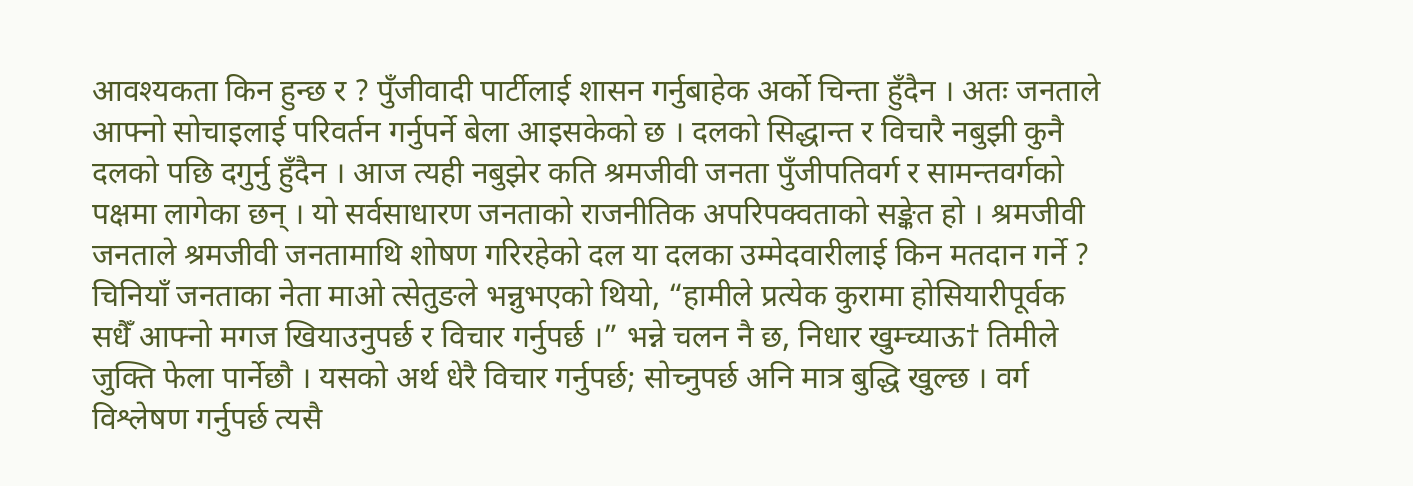आवश्यकता किन हुन्छ र ? पुँजीवादी पार्टीलाई शासन गर्नुबाहेक अर्को चिन्ता हुँदैन । अतः जनताले आफ्नो सोचाइलाई परिवर्तन गर्नुपर्ने बेला आइसकेको छ । दलको सिद्धान्त र विचारै नबुझी कुनै दलको पछि दगुर्नु हुँदैन । आज त्यही नबुझेर कति श्रमजीवी जनता पुँजीपतिवर्ग र सामन्तवर्गको पक्षमा लागेका छन् । यो सर्वसाधारण जनताको राजनीतिक अपरिपक्वताको सङ्केत हो । श्रमजीवी जनताले श्रमजीवी जनतामाथि शोषण गरिरहेको दल या दलका उम्मेदवारीलाई किन मतदान गर्ने ? चिनियाँ जनताका नेता माओ त्सेतुङले भन्नुभएको थियो, “हामीले प्रत्येक कुरामा होसियारीपूर्वक सधैँ आफ्नो मगज खियाउनुपर्छ र विचार गर्नुपर्छ ।” भन्ने चलन नै छ, निधार खुम्च्याऊ† तिमीले जुक्ति फेला पार्नेछौ । यसको अर्थ धेरै विचार गर्नुपर्छ; सोच्नुपर्छ अनि मात्र बुद्धि खुल्छ । वर्ग विश्लेषण गर्नुपर्छ त्यसै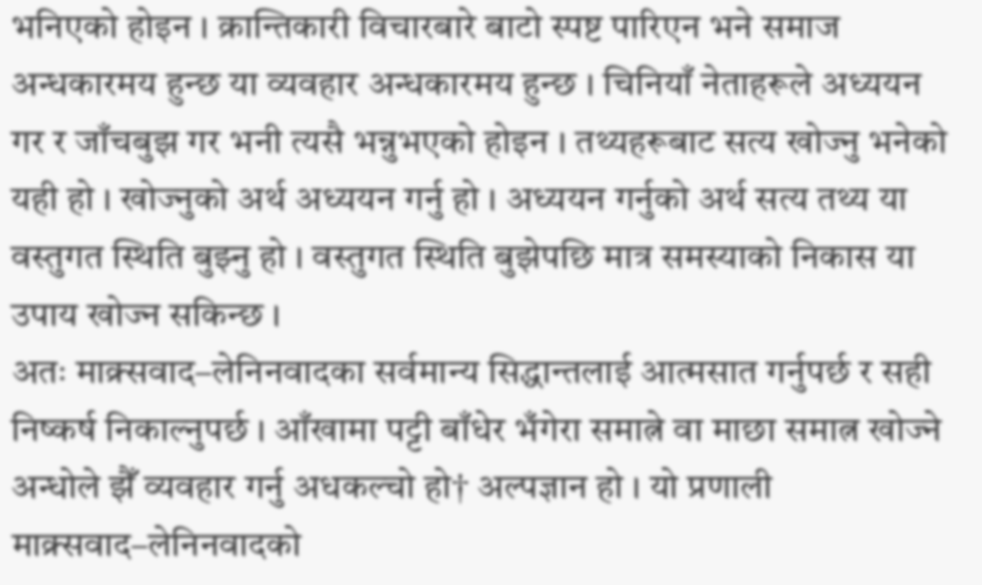भनिएको होइन । क्रान्तिकारी विचारबारे बाटो स्पष्ट पारिएन भने समाज अन्धकारमय हुन्छ या व्यवहार अन्धकारमय हुन्छ । चिनियाँ नेताहरूले अध्ययन गर र जाँचबुझ गर भनी त्यसै भन्नुभएको होइन । तथ्यहरूबाट सत्य खोज्नु भनेको यही हो । खोज्नुको अर्थ अध्ययन गर्नु हो । अध्ययन गर्नुको अर्थ सत्य तथ्य या वस्तुगत स्थिति बुझ्नु हो । वस्तुगत स्थिति बुझेपछि मात्र समस्याको निकास या उपाय खोज्न सकिन्छ ।
अतः माक्र्सवाद–लेनिनवादका सर्वमान्य सिद्धान्तलाई आत्मसात गर्नुपर्छ र सही निष्कर्ष निकाल्नुपर्छ । आँखामा पट्टी बाँधेर भँगेरा समात्ने वा माछा समात्न खोज्ने अन्धोले झैँ व्यवहार गर्नु अधकल्चो हो† अल्पज्ञान हो । यो प्रणाली माक्र्सवाद–लेनिनवादको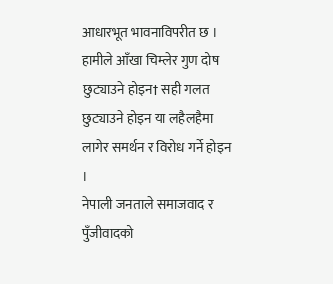आधारभूत भावनाविपरीत छ । हामीले आँखा चिम्लेर गुण दोष छुट्याउने होइन† सही गलत छुट्याउने होइन या लहैलहैमा लागेर समर्थन र विरोध गर्ने होइन ।
नेपाली जनताले समाजवाद र पुँजीवादको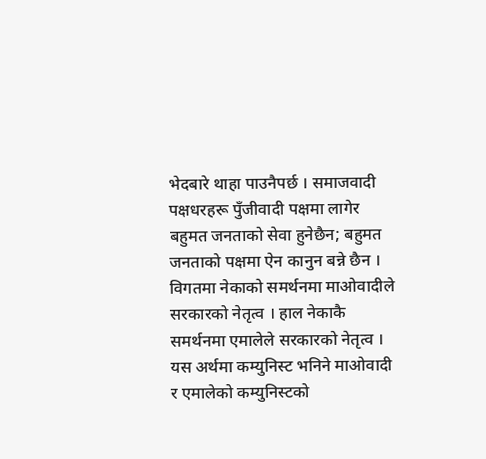भेदबारे थाहा पाउनैपर्छ । समाजवादी पक्षधरहरू पुँजीवादी पक्षमा लागेर बहुमत जनताको सेवा हुनेछैन; बहुमत जनताको पक्षमा ऐन कानुन बन्ने छैन । विगतमा नेकाको समर्थनमा माओवादीले सरकारको नेतृत्व । हाल नेकाकै समर्थनमा एमालेले सरकारको नेतृत्व । यस अर्थमा कम्युनिस्ट भनिने माओवादी र एमालेको कम्युनिस्टको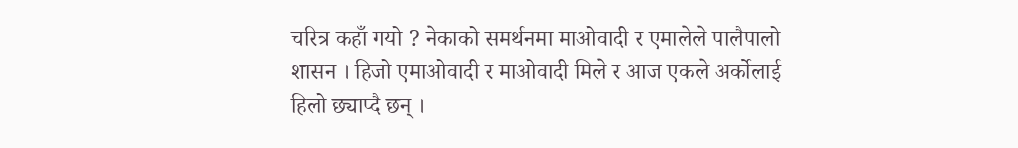चरित्र कहाँ गयो ? नेकाको समर्थनमा माओवादी र एमालेले पालैपालो शासन । हिजो एमाओवादी र माओवादी मिले र आज एकले अर्कोलाई हिलो छ्याप्दै छन् ।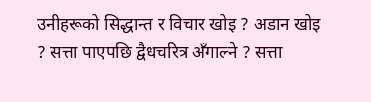उनीहरूको सिद्धान्त र विचार खोइ ? अडान खोइ ? सत्ता पाएपछि द्वैधचरित्र अँगाल्ने ? सत्ता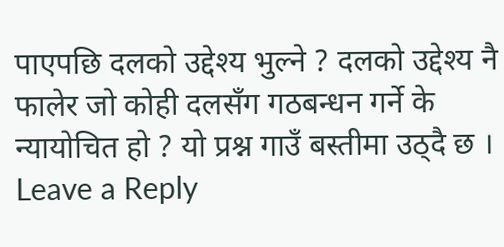पाएपछि दलको उद्देश्य भुल्ने ? दलको उद्देश्य नै फालेर जो कोही दलसँग गठबन्धन गर्ने के न्यायोचित हो ? यो प्रश्न गाउँ बस्तीमा उठ्दै छ ।
Leave a Reply